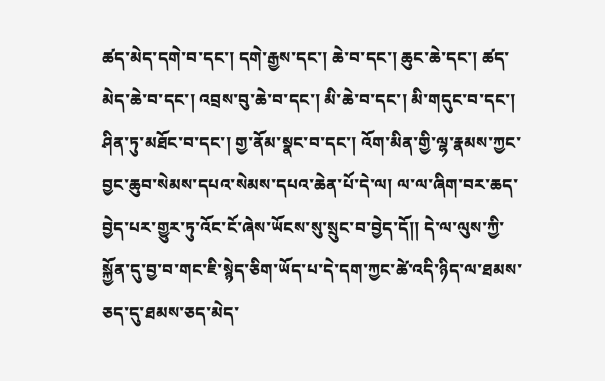ཚད་མེད་དགེ་བ་དང་། དགེ་རྒྱས་དང་། ཆེ་བ་དང་། ཆུང་ཆེ་དང་། ཚད་མེད་ཆེ་བ་དང་། འབྲས་བུ་ཆེ་བ་དང་། མི་ཆེ་བ་དང་། མི་གདུང་བ་དང་། ཤིན་ཏུ་མཐོང་བ་དང་། གྱ་ནོམ་སྣང་བ་དང་། འོག་མིན་གྱི་ལྷ་རྣམས་ཀྱང་བྱང་ཆུབ་སེམས་དཔའ་སེམས་དཔའ་ཆེན་པོ་དེ་ལ། ལ་ལ་ཞིག་བར་ཆད་བྱེད་པར་གྱུར་ཏུ་འོང་ངོ་ཞེས་ཡོངས་སུ་སྲུང་བ་བྱེད་དོ།། དེ་ལ་ལུས་ཀྱི་སྐྱོན་དུ་བྱ་བ་གང་ཇི་སྙེད་ཅིག་ཡོད་པ་དེ་དག་ཀྱང་ཚེ་འདི་ཉིད་ལ་ཐམས་ཅད་དུ་ཐམས་ཅད་མེད་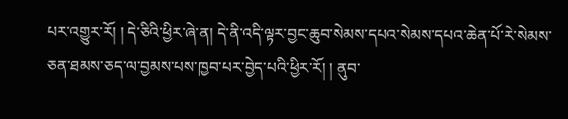པར་འགྱུར་རོ། ། དེ་ཅིའི་ཕྱིར་ཞེ་ན། དེ་ནི་འདི་ལྟར་བྱང་ཆུབ་སེམས་དཔའ་སེམས་དཔའ་ཆེན་པོ་རེ་སེམས་ཅན་ཐམས་ཅད་ལ་བྱམས་པས་ཁྱབ་པར་བྱེད་པའི་ཕྱིར་རོ། ། ནུབ་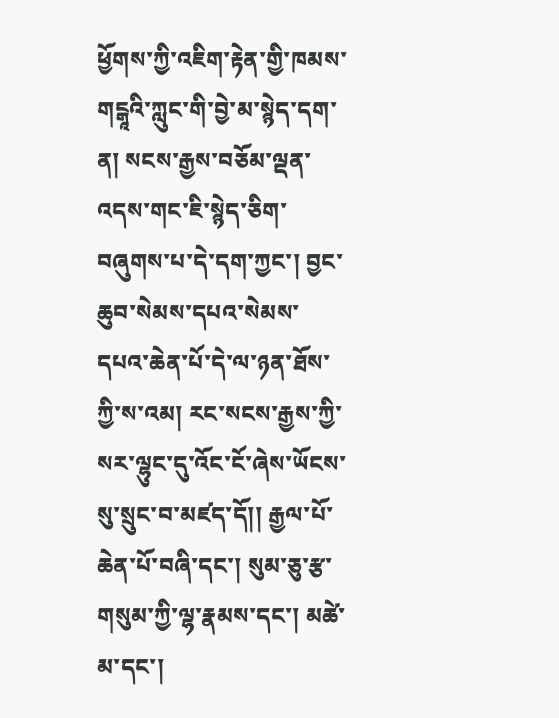ཕྱོགས་ཀྱི་འཇིག་རྟེན་གྱི་ཁམས་གངྒཱའི་ཀླུང་གི་བྱེ་མ་སྙེད་དག་ན། སངས་རྒྱས་བཅོམ་ལྡན་འདས་གང་ཇི་སྙེད་ཅིག་བཞུགས་པ་དེ་དག་ཀྱང་། བྱང་ཆུབ་སེམས་དཔའ་སེམས་དཔའ་ཆེན་པོ་དེ་ལ་ཉན་ཐོས་ཀྱི་ས་འམ། རང་སངས་རྒྱས་ཀྱི་སར་ལྷུང་དུ་འོང་ངོ་ཞེས་ཡོངས་སུ་སྲུང་བ་མཛད་དོ།། རྒྱལ་པོ་ཆེན་པོ་བཞི་དང་། སུམ་ཅུ་རྩ་གསུམ་ཀྱི་ལྷ་རྣམས་དང་། མཚེ་མ་དང་།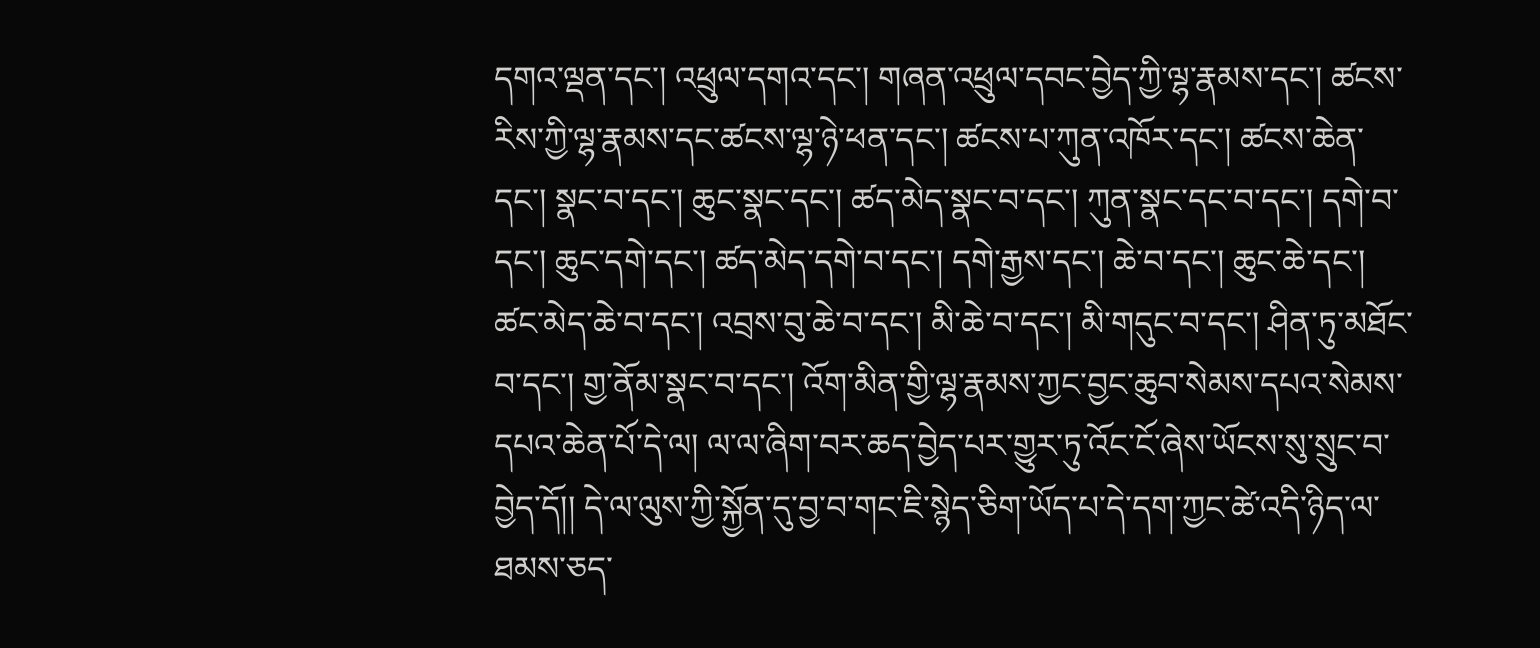དགའ་ལྡན་དང་། འཕྲུལ་དགའ་དང་། གཞན་འཕྲུལ་དབང་བྱེད་ཀྱི་ལྷ་རྣམས་དང་། ཚངས་རིས་ཀྱི་ལྷ་རྣམས་དང་ཚངས་ལྷ་ཉེ་ཕན་དང་། ཚངས་པ་ཀུན་འཁོར་དང་། ཚངས་ཆེན་དང་། སྣང་བ་དང་། ཆུང་སྣང་དང་། ཚད་མེད་སྣང་བ་དང་། ཀུན་སྣང་དང་བ་དང་། དགེ་བ་དང་། ཆུང་དགེ་དང་། ཚད་མེད་དགེ་བ་དང་། དགེ་རྒྱས་དང་། ཆེ་བ་དང་། ཆུང་ཆེ་དང་། ཚང་མེད་ཆེ་བ་དང་། འབྲས་བུ་ཆེ་བ་དང་། མི་ཆེ་བ་དང་། མི་གདུང་བ་དང་། ཤིན་ཏུ་མཐོང་བ་དང་། གྱ་ནོམ་སྣང་བ་དང་། འོག་མིན་གྱི་ལྷ་རྣམས་ཀྱང་བྱང་ཆུབ་སེམས་དཔའ་སེམས་དཔའ་ཆེན་པོ་དེ་ལ། ལ་ལ་ཞིག་བར་ཆད་བྱེད་པར་གྱུར་ཏུ་འོང་ངོ་ཞེས་ཡོངས་སུ་སྲུང་བ་བྱེད་དོ།། དེ་ལ་ལུས་ཀྱི་སྐྱོན་དུ་བྱ་བ་གང་ཇི་སྙེད་ཅིག་ཡོད་པ་དེ་དག་ཀྱང་ཚེ་འདི་ཉིད་ལ་ཐམས་ཅད་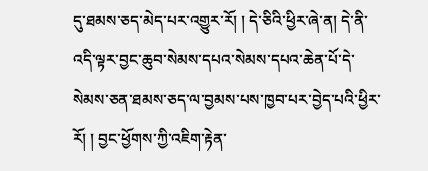དུ་ཐམས་ཅད་མེད་པར་འགྱུར་རོ། ། དེ་ཅིའི་ཕྱིར་ཞེ་ན། དེ་ནི་འདི་ལྟར་བྱང་ཆུབ་སེམས་དཔའ་སེམས་དཔའ་ཆེན་པོ་དེ་སེམས་ཅན་ཐམས་ཅད་ལ་བྱམས་པས་ཁྱབ་པར་བྱེད་པའི་ཕྱིར་རོ། ། བྱང་ཕྱོགས་ཀྱི་འཇིག་རྟེན་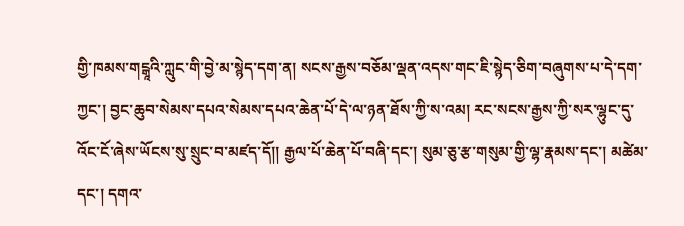གྱི་ཁམས་གངྒཱའི་ཀླུང་གི་བྱེ་མ་སྙེད་དག་ན། སངས་རྒྱས་བཅོམ་ལྡན་འདས་གང་ཇི་སྙེད་ཅིག་བཞུགས་པ་དེ་དག་ཀྱང་། བྱང་ཆུབ་སེམས་དཔའ་སེམས་དཔའ་ཆེན་པོ་དེ་ལ་ཉན་ཐོས་ཀྱི་ས་འམ། རང་སངས་རྒྱས་ཀྱི་སར་ལྷུང་དུ་འོང་ངོ་ཞེས་ཡོངས་སུ་སྲུང་བ་མཛད་དོ།། རྒྱལ་པོ་ཆེན་པོ་བཞི་དང་། སུམ་ཅུ་རྩ་གསུམ་གྱི་ལྷ་རྣམས་དང་། མཚེམ་དང་། དགའ་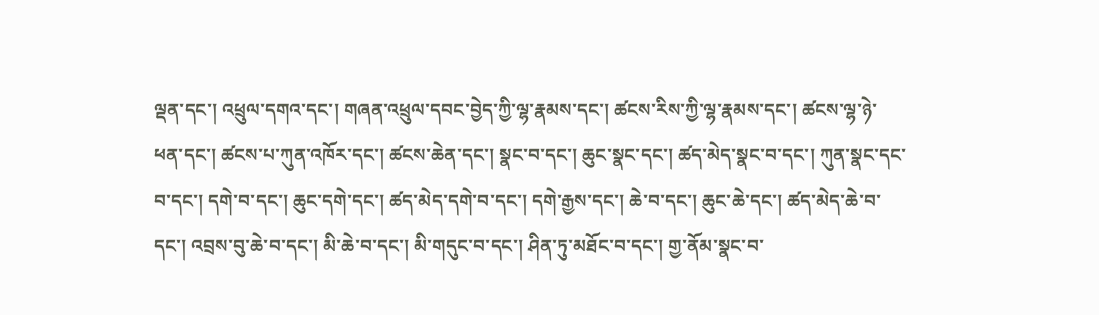ལྡན་དང་། འཕྲུལ་དགའ་དང་། གཞན་འཕྲུལ་དབང་བྱེད་ཀྱི་ལྷ་རྣམས་དང་། ཚངས་རིས་ཀྱི་ལྷ་རྣམས་དང་། ཚངས་ལྷ་ཉེ་ཕན་དང་། ཚངས་པ་ཀུན་འཁོར་དང་། ཚངས་ཆེན་དང་། སྣང་བ་དང་། ཆུང་སྣང་དང་། ཚད་མེད་སྣང་བ་དང་། ཀུན་སྣང་དང་བ་དང་། དགེ་བ་དང་། ཆུང་དགེ་དང་། ཚད་མེད་དགེ་བ་དང་། དགེ་རྒྱས་དང་། ཆེ་བ་དང་། ཆུང་ཆེ་དང་། ཚད་མེད་ཆེ་བ་དང་། འབྲས་བུ་ཆེ་བ་དང་། མི་ཆེ་བ་དང་། མི་གདུང་བ་དང་། ཤིན་ཏུ་མཐོང་བ་དང་། གྱ་ནོམ་སྣང་བ་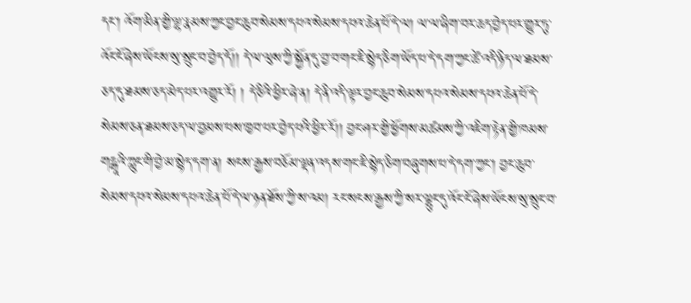དང་། འོག་མིན་གྱི་ལྷ་རྣམས་ཀྱང་བྱང་ཆུབ་སེམས་དཔའ་སེམས་དཔའ་ཆེན་པོ་དེ་ལ། ལ་ལ་ཞིག་བར་ཆད་བྱེད་པར་གྱུར་ཏུ་འོང་ངོ་ཞེས་ཡོངས་སུ་སྲུང་བ་བྱེད་དོ།། དེ་ལ་ལུས་ཀྱི་སྐྱོན་དུ་བྱ་བ་གང་ཇི་སྙེད་ཅིག་ཡོད་པ་དེ་དག་ཀྱང་ཚེ་འདི་ཉིད་ལ་ཐམས་ཅད་དུ་ཐམས་ཅད་མེད་པར་འགྱུར་རོ། ། དེ་ཅིའི་ཕྱིར་ཞེ་ན། དེ་ནི་འདི་ལྟར་བྱང་ཆུབ་སེམས་དཔའ་སེམས་དཔའ་ཆེན་པོ་དེ་སེམས་ཅན་ཐམས་ཅད་ལ་བྱམས་པས་ཁྱབ་པར་བྱེད་པའི་ཕྱིར་རོ།། བྱང་ཤར་གྱི་ཕྱོགས་མཚམས་ཀྱི་འཇིག་རྟེན་གྱི་ཁམས་གངྒཱའི་ཀླུང་གི་བྱེ་མ་སྙེད་དག་ན། སངས་རྒྱས་བཅོམ་ལྡན་འདས་གང་ཇི་སྙེད་ཅིག་བཞུགས་པ་དེ་དག་ཀྱང་། བྱང་ཆུབ་སེམས་དཔའ་སེམས་དཔའ་ཆེན་པོ་དེ་ལ་ཉན་ཐོས་ཀྱི་ས་འམ། རང་སངས་རྒྱས་ཀྱི་སར་ལྷུང་དུ་འོང་ངོ་ཞེས་ཡོངས་སུ་སྲུང་བ་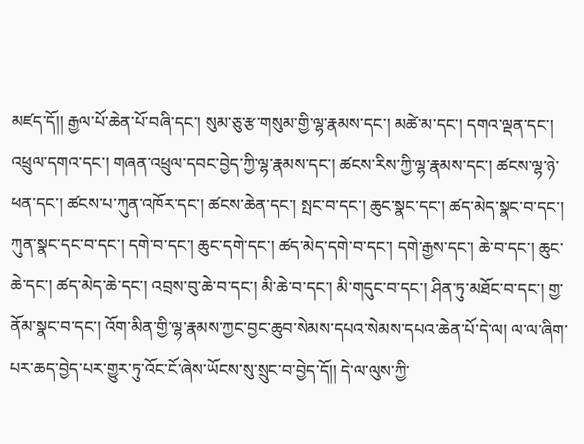མཛད་དོ།། རྒྱལ་པོ་ཆེན་པོ་བཞི་དང་། སུམ་ཅུ་རྩ་གསུམ་གྱི་ལྷ་རྣམས་དང་། མཚེ་མ་དང་། དགའ་ལྡན་དང་། འཕྲུལ་དགའ་དང་། གཞན་འཕྲུལ་དབང་བྱེད་ཀྱི་ལྷ་རྣམས་དང་། ཚངས་རིས་ཀྱི་ལྷ་རྣམས་དང་། ཚངས་ལྷ་ཉེ་ཕན་དང་། ཚངས་པ་ཀུན་འཁོར་དང་། ཚངས་ཆེན་དང་། སྤང་བ་དང་། ཆུང་སྣང་དང་། ཚད་མེད་སྣང་བ་དང་། ཀུན་སྣང་དང་བ་དང་། དགེ་བ་དང་། ཆུང་དགེ་དང་། ཚད་མེད་དགེ་བ་དང་། དགེ་རྒྱས་དང་། ཆེ་བ་དང་། ཆུང་ཆེ་དང་། ཚད་མེད་ཆེ་དང་། འབྲས་བུ་ཆེ་བ་དང་། མི་ཆེ་བ་དང་། མི་གདུང་བ་དང་། ཤིན་ཏུ་མཐོང་བ་དང་། གྱ་ནོམ་སྣང་བ་དང་། འོག་མིན་གྱི་ལྷ་རྣམས་ཀྱང་བྱང་ཆུབ་སེམས་དཔའ་སེམས་དཔའ་ཆེན་པོ་དེ་ལ། ལ་ལ་ཞིག་པར་ཆད་བྱེད་པར་གྱུར་ཏུ་འོང་ངོ་ཞེས་ཡོངས་སུ་སྲུང་བ་བྱེད་དོ།། དེ་ལ་ལུས་ཀྱི་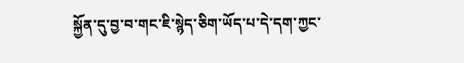སྐྱོན་དུ་བྱ་བ་གང་ཇི་སྙེད་ཅིག་ཡོད་པ་དེ་དག་ཀྱང་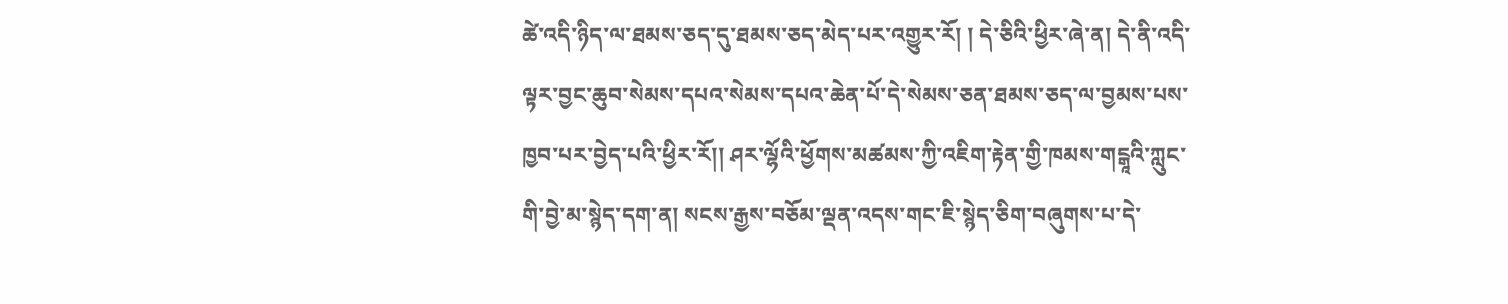ཚེ་འདི་ཉིད་ལ་ཐམས་ཅད་དུ་ཐམས་ཅད་མེད་པར་འགྱུར་རོ། ། དེ་ཅིའི་ཕྱིར་ཞེ་ན། དེ་ནི་འདི་ལྟར་བྱང་ཆུབ་སེམས་དཔའ་སེམས་དཔའ་ཆེན་པོ་དེ་སེམས་ཅན་ཐམས་ཅད་ལ་བྱམས་པས་ཁྱབ་པར་བྱེད་པའི་ཕྱིར་རོ།། ཤར་ལྷོའི་ཕྱོགས་མཚམས་ཀྱི་འཇིག་རྟེན་གྱི་ཁམས་གངྒཱའི་ཀླུང་གི་བྱེ་མ་སྙེད་དག་ན། སངས་རྒྱས་བཅོམ་ལྡན་འདས་གང་ཇི་སྙེད་ཅིག་བཞུགས་པ་དེ་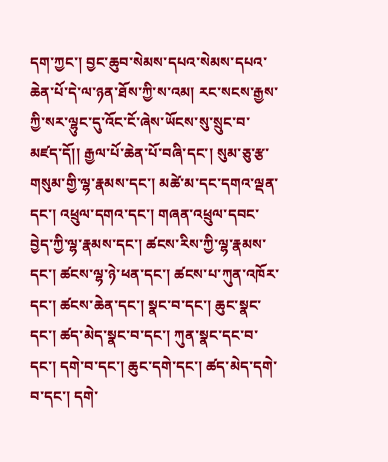དག་ཀྱང་། བྱང་ཆུབ་སེམས་དཔའ་སེམས་དཔའ་ཆེན་པོ་དེ་ལ་ཉན་ཐོས་ཀྱི་ས་འམ། རང་སངས་རྒྱས་ཀྱི་སར་ལྷུང་དུ་འོང་ངོ་ཞེས་ཡོངས་སུ་སྲུང་བ་མཛད་དོ།། རྒྱལ་པོ་ཆེན་པོ་བཞི་དང་། སུམ་ཅུ་རྩ་གསུམ་གྱི་ལྷ་རྣམས་དང་། མཚེ་མ་དང་དགའ་ལྡན་དང་། འཕྲུལ་དགའ་དང་། གཞན་འཕྲུལ་དབང་བྱེད་ཀྱི་ལྷ་རྣམས་དང་། ཚངས་རིས་ཀྱི་ལྷ་རྣམས་དང་། ཚངས་ལྷ་ཉེ་ཕན་དང་། ཚངས་པ་ཀུན་འཁོར་དང་། ཚངས་ཆེན་དང་། སྣང་བ་དང་། ཆུང་སྣང་དང་། ཚད་མེད་སྣང་བ་དང་། ཀུན་སྣང་དང་བ་དང་། དགེ་བ་དང་། ཆུང་དགེ་དང་། ཚད་མེད་དགེ་བ་དང་། དགེ་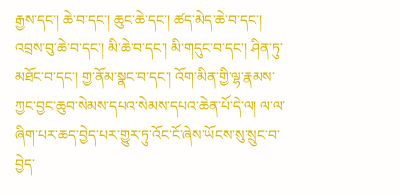རྒྱས་དང་། ཆེ་བ་དང་། ཆུང་ཆེ་དང་། ཚད་མེད་ཆེ་བ་དང་། འབྲས་བུ་ཆེ་བ་དང་། མི་ཆེ་བ་དང་། མི་གདུང་བ་དང་། ཤིན་ཏུ་མཐོང་བ་དང་། གྱ་ནོམ་སྣང་བ་དང་། འོག་མིན་གྱི་ལྷ་རྣམས་ཀྱང་བྱང་ཆུབ་སེམས་དཔའ་སེམས་དཔའ་ཆེན་པོ་དེ་ལ། ལ་ལ་ཞིག་པར་ཆད་བྱེད་པར་གྱུར་ཏུ་འོང་ངོ་ཞེས་ཡོངས་སུ་སྲུང་བ་བྱེད་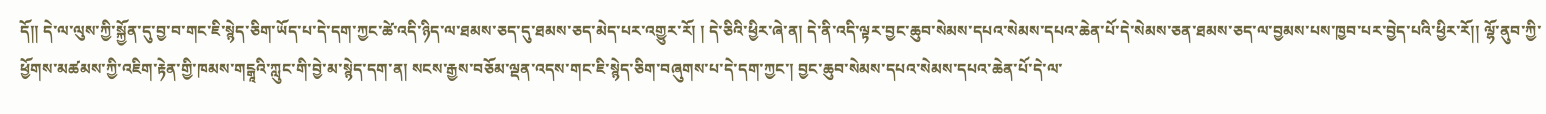དོ།། དེ་ལ་ལུས་ཀྱི་སྐྱོན་དུ་བྱ་བ་གང་ཇི་སྙེད་ཅིག་ཡོད་པ་དེ་དག་ཀྱང་ཚེ་འདི་ཉིད་ལ་ཐམས་ཅད་དུ་ཐམས་ཅད་མེད་པར་འགྱུར་རོ། ། དེ་ཅིའི་ཕྱིར་ཞེ་ན། དེ་ནི་འདི་ལྟར་བྱང་ཆུབ་སེམས་དཔའ་སེམས་དཔའ་ཆེན་པོ་དེ་སེམས་ཅན་ཐམས་ཅད་ལ་བྱམས་པས་ཁྱབ་པར་བྱེད་པའི་ཕྱིར་རོ།། ལྷོ་ནུབ་ཀྱི་ཕྱོགས་མཚམས་ཀྱི་འཇིག་རྟེན་གྱི་ཁམས་གངྒཱའི་ཀླུང་གི་བྱེ་མ་སྙེད་དག་ན། སངས་རྒྱས་བཅོམ་ལྡན་འདས་གང་ཇི་སྙེད་ཅིག་བཞུགས་པ་དེ་དག་ཀྱང་། བྱང་ཆུབ་སེམས་དཔའ་སེམས་དཔའ་ཆེན་པོ་དེ་ལ་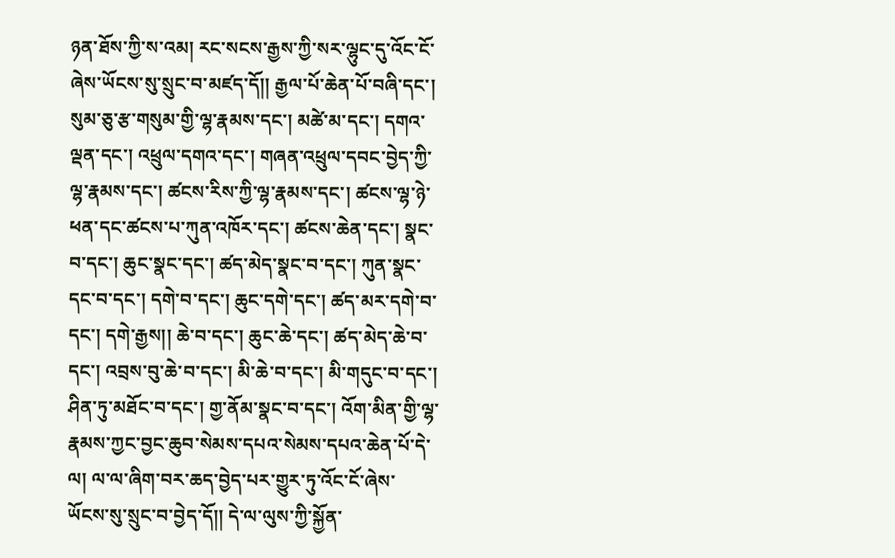ཉན་ཐོས་ཀྱི་ས་འམ། རང་སངས་རྒྱས་ཀྱི་སར་ལྷུང་དུ་འོང་ངོ་ཞེས་ཡོངས་སུ་སྲུང་བ་མཛད་དོ།། རྒྱལ་པོ་ཆེན་པོ་བཞི་དང་། སུམ་ཅུ་རྩ་གསུམ་གྱི་ལྷ་རྣམས་དང་། མཚེ་མ་དང་། དགའ་ལྡན་དང་། འཕྲུལ་དགའ་དང་། གཞན་འཕྲུལ་དབང་བྱེད་ཀྱི་ལྷ་རྣམས་དང་། ཚངས་རིས་ཀྱི་ལྷ་རྣམས་དང་། ཚངས་ལྷ་ཉེ་ཕན་དང་ཚངས་པ་ཀུན་འཁོར་དང་། ཚངས་ཆེན་དང་། སྣང་བ་དང་། ཆུང་སྣང་དང་། ཚད་མེད་སྣང་བ་དང་། ཀུན་སྣང་དང་བ་དང་། དགེ་བ་དང་། ཆུང་དགེ་དང་། ཚད་མར་དགེ་བ་དང་། དགེ་རྒྱས།། ཆེ་བ་དང་། ཆུང་ཆེ་དང་། ཚད་མེད་ཆེ་བ་དང་། འབྲས་བུ་ཆེ་བ་དང་། མི་ཆེ་བ་དང་། མི་གདུང་བ་དང་། ཤིན་ཏུ་མཐོང་བ་དང་། གྱ་ནོམ་སྣང་བ་དང་། འོག་མིན་གྱི་ལྷ་རྣམས་ཀྱང་བྱང་ཆུབ་སེམས་དཔའ་སེམས་དཔའ་ཆེན་པོ་དེ་ལ། ལ་ལ་ཞིག་བར་ཆད་བྱེད་པར་གྱུར་ཏུ་འོང་ངོ་ཞེས་ཡོངས་སུ་སྲུང་བ་བྱེད་དོ།། དེ་ལ་ལུས་ཀྱི་སྐྱོན་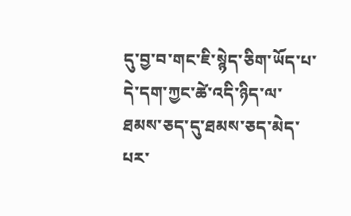དུ་བྱ་བ་གང་ཇི་སྙེད་ཅིག་ཡོད་པ་དེ་དག་ཀྱང་ཚེ་འདི་ཉིད་ལ་ཐམས་ཅད་དུ་ཐམས་ཅད་མེད་པར་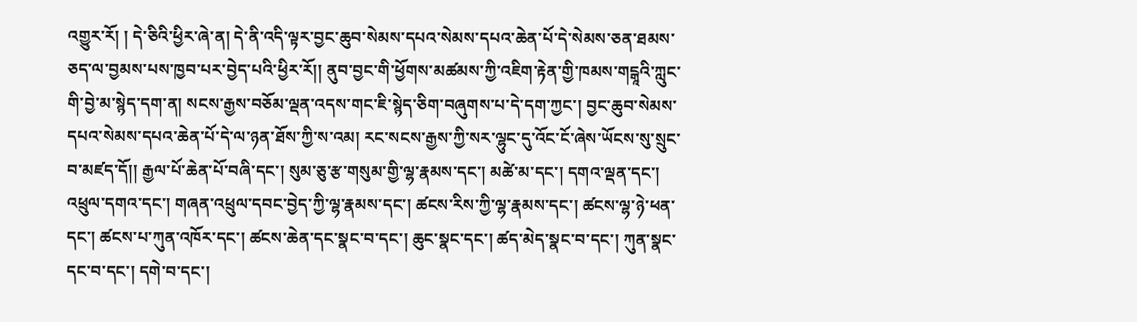འགྱུར་རོ། ། དེ་ཅིའི་ཕྱིར་ཞེ་ན། དེ་ནི་འདི་ལྟར་བྱང་ཆུབ་སེམས་དཔའ་སེམས་དཔའ་ཆེན་པོ་དེ་སེམས་ཅན་ཐམས་ཅད་ལ་བྱམས་པས་ཁྱབ་པར་བྱེད་པའི་ཕྱིར་རོ།། ནུབ་བྱང་གི་ཕྱོགས་མཚམས་ཀྱི་འཇིག་རྟེན་གྱི་ཁམས་གངྒཱའི་ཀླུང་གི་བྱེ་མ་སྙེད་དག་ན། སངས་རྒྱས་བཅོམ་ལྡན་འདས་གང་ཇི་སྙེད་ཅིག་བཞུགས་པ་དེ་དག་ཀྱང་། བྱང་ཆུབ་སེམས་དཔའ་སེམས་དཔའ་ཆེན་པོ་དེ་ལ་ཉན་ཐོས་ཀྱི་ས་འམ། རང་སངས་རྒྱས་ཀྱི་སར་ལྷུང་དུ་འོང་ངོ་ཞེས་ཡོངས་སུ་སྲུང་བ་མཛད་དོ།། རྒྱལ་པོ་ཆེན་པོ་བཞི་དང་། སུམ་ཅུ་རྩ་གསུམ་གྱི་ལྷ་རྣམས་དང་། མཚེ་མ་དང་། དགའ་ལྡན་དང་། འཕྲུལ་དགའ་དང་། གཞན་འཕྲུལ་དབང་བྱེད་ཀྱི་ལྷ་རྣམས་དང་། ཚངས་རིས་ཀྱི་ལྷ་རྣམས་དང་། ཚངས་ལྷ་ཉེ་ཕན་དང་། ཚངས་པ་ཀུན་འཁོར་དང་། ཚངས་ཆེན་དང་སྣང་བ་དང་། ཆུང་སྣང་དང་། ཚད་མེད་སྣང་བ་དང་། ཀུན་སྣང་དང་བ་དང་། དགེ་བ་དང་།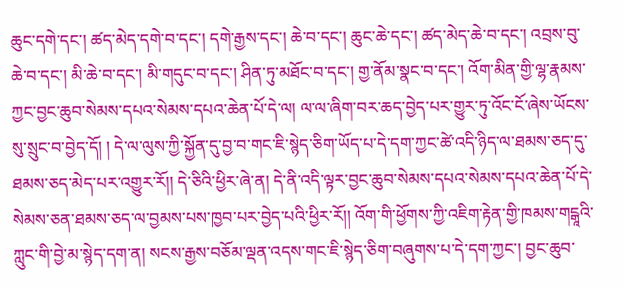ཆུང་དགེ་དང་། ཚད་མེད་དགེ་བ་དང་། དགེ་རྒྱས་དང་། ཆེ་བ་དང་། ཆུང་ཆེ་དང་། ཚད་མེད་ཆེ་བ་དང་། འབྲས་བུ་ཆེ་བ་དང་། མི་ཆེ་བ་དང་། མི་གདུང་བ་དང་། ཤིན་ཏུ་མཐོང་བ་དང་། གྱ་ནོམ་སྣང་བ་དང་། འོག་མིན་གྱི་ལྷ་རྣམས་ཀྱང་བྱང་ཆུབ་སེམས་དཔའ་སེམས་དཔའ་ཆེན་པོ་དེ་ལ། ལ་ལ་ཞིག་བར་ཆད་བྱེད་པར་གྱུར་ཏུ་འོང་ངོ་ཞེས་ཡོངས་སུ་སྲུང་བ་བྱེད་དོ། ། དེ་ལ་ལུས་ཀྱི་སྐྱོན་དུ་བྱ་བ་གང་ཇི་སྙེད་ཅིག་ཡོད་པ་དེ་དག་ཀྱང་ཚེ་འདི་ཉིད་ལ་ཐམས་ཅད་དུ་ཐམས་ཅད་མེད་པར་འགྱུར་རོ།། དེ་ཅིའི་ཕྱིར་ཞེ་ན། དེ་ནི་འདི་ལྟར་བྱང་ཆུབ་སེམས་དཔའ་སེམས་དཔའ་ཆེན་པོ་དེ་སེམས་ཅན་ཐམས་ཅད་ལ་བྱམས་པས་ཁྱབ་པར་བྱེད་པའི་ཕྱིར་རོ།། འོག་གི་ཕྱོགས་ཀྱི་འཇིག་རྟེན་གྱི་ཁམས་གངྒཱའི་ཀླུང་གི་བྱེ་མ་སྙེད་དག་ན། སངས་རྒྱས་བཅོམ་ལྡན་འདས་གང་ཇི་སྙེད་ཅིག་བཞུགས་པ་དེ་དག་ཀྱང་། བྱང་ཆུབ་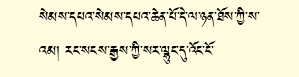སེམས་དཔའ་སེམས་དཔའ་ཆེན་པོ་དེ་ལ་ཉན་ཐོས་ཀྱི་ས་འམ། རང་སངས་རྒྱས་ཀྱི་སར་ལྷུང་དུ་འོང་ངོ་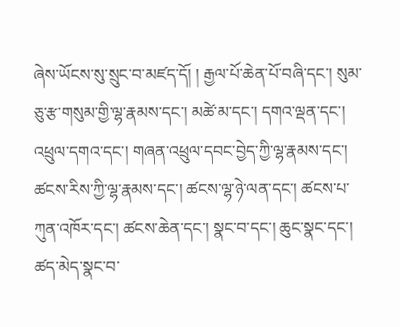ཞེས་ཡོངས་སུ་སྲུང་བ་མཛད་དོ། ། རྒྱལ་པོ་ཆེན་པོ་བཞི་དང་། སུམ་ཅུ་རྩ་གསུམ་གྱི་ལྷ་རྣམས་དང་། མཚེ་མ་དང་། དགའ་ལྡན་དང་། འཕྲུལ་དགའ་དང་། གཞན་འཕྲུལ་དབང་བྱེད་ཀྱི་ལྷ་རྣམས་དང་། ཚངས་རིས་ཀྱི་ལྷ་རྣམས་དང་། ཚངས་ལྷ་ཉེ་ལན་དང་། ཚངས་པ་ཀུན་འཁོར་དང་། ཚངས་ཆེན་དང་། སྣང་བ་དང་། ཆུང་སྣང་དང་། ཚད་མེད་སྣང་བ་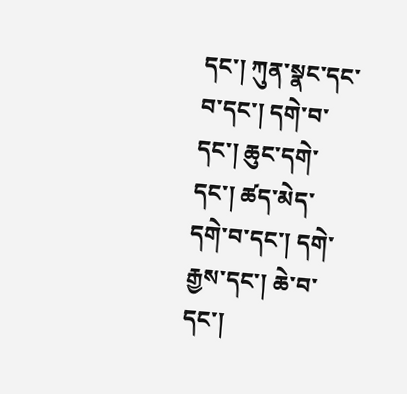དང་། ཀུན་སྣང་དང་བ་དང་། དགེ་བ་དང་། ཆུང་དགེ་དང་། ཚད་མེད་དགེ་བ་དང་། དགེ་རྒྱས་དང་། ཆེ་བ་དང་།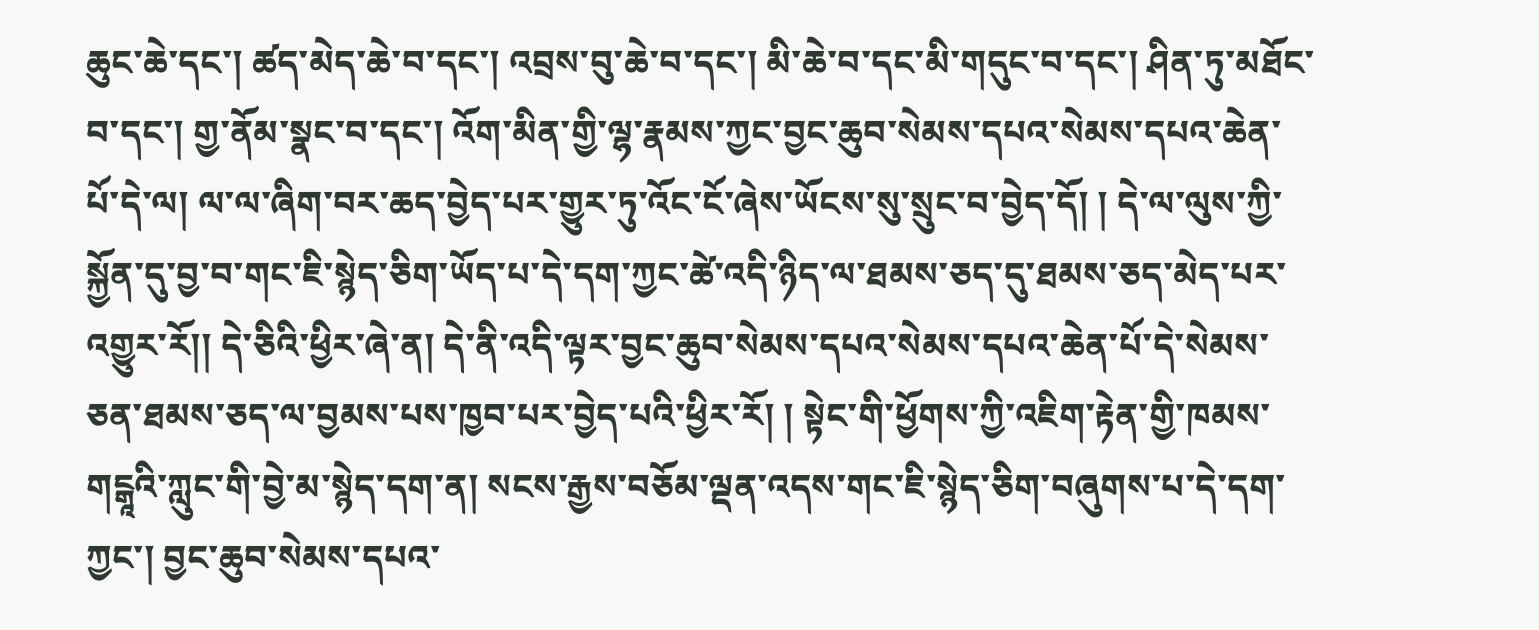ཆུང་ཆེ་དང་། ཚད་མེད་ཆེ་བ་དང་། འབྲས་བུ་ཆེ་བ་དང་། མི་ཆེ་བ་དང་མི་གདུང་བ་དང་། ཤིན་ཏུ་མཐོང་བ་དང་། གྱ་ནོམ་སྣང་བ་དང་། འོག་མིན་གྱི་ལྷ་རྣམས་ཀྱང་བྱང་ཆུབ་སེམས་དཔའ་སེམས་དཔའ་ཆེན་པོ་དེ་ལ། ལ་ལ་ཞིག་བར་ཆད་བྱེད་པར་གྱུར་ཏུ་འོང་ངོ་ཞེས་ཡོངས་སུ་སྲུང་བ་བྱེད་དོ། ། དེ་ལ་ལུས་ཀྱི་སྐྱོན་དུ་བྱ་བ་གང་ཇི་སྙེད་ཅིག་ཡོད་པ་དེ་དག་ཀྱང་ཚེ་འདི་ཉིད་ལ་ཐམས་ཅད་དུ་ཐམས་ཅད་མེད་པར་འགྱུར་རོ།། དེ་ཅིའི་ཕྱིར་ཞེ་ན། དེ་ནི་འདི་ལྟར་བྱང་ཆུབ་སེམས་དཔའ་སེམས་དཔའ་ཆེན་པོ་དེ་སེམས་ཅན་ཐམས་ཅད་ལ་བྱམས་པས་ཁྱབ་པར་བྱེད་པའི་ཕྱིར་རོ། ། སྟེང་གི་ཕྱོགས་ཀྱི་འཇིག་རྟེན་གྱི་ཁམས་གངྒཱའི་ཀླུང་གི་བྱེ་མ་སྙེད་དག་ན། སངས་རྒྱས་བཅོམ་ལྡན་འདས་གང་ཇི་སྙེད་ཅིག་བཞུགས་པ་དེ་དག་ཀྱང་། བྱང་ཆུབ་སེམས་དཔའ་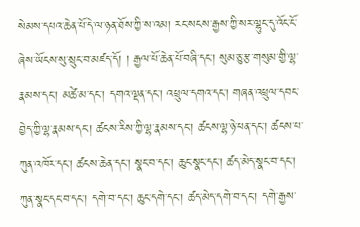སེམས་དཔའ་ཆེན་པོ་དེ་ལ་ཉན་ཐོས་ཀྱི་ས་འམ། རང་སངས་རྒྱས་ཀྱི་སར་ལྷུང་དུ་འོང་ངོ་ཞེས་ཡོངས་སུ་སྲུང་བ་མཛད་དོ། ། རྒྱལ་པོ་ཆེན་པོ་བཞི་དང་། སུམ་ཅུ་རྩ་གསུམ་གྱི་ལྷ་རྣམས་དང་། མཚེ་མ་དང་། དགའ་ལྡན་དང་། འཕྲུལ་དགའ་དང་། གཞན་འཕྲུལ་དབང་བྱེད་ཀྱི་ལྷ་རྣམས་དང་། ཚངས་རིས་ཀྱི་ལྷ་རྣམས་དང་། ཚངས་ལྷ་ཉེ་ཕན་དང་། ཚངས་པ་ཀུན་འཁོར་དང་། ཚངས་ཆེན་དང་། སྣང་བ་དང་། ཆུང་སྣང་དང་། ཚད་མེད་སྣང་བ་དང་། ཀུན་སྣང་དང་བ་དང་། དགེ་བ་དང་། ཆུང་དགེ་དང་། ཚད་མེད་དགེ་བ་དང་། དགེ་རྒྱས་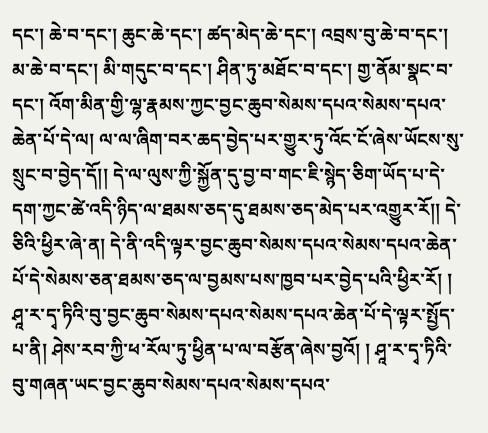དང་། ཆེ་བ་དང་། ཆུང་ཆེ་དང་། ཚད་མེད་ཆེ་དང་། འབྲས་བུ་ཆེ་བ་དང་། མ་ཆེ་བ་དང་། མི་གདུང་བ་དང་། ཤིན་ཏུ་མཐོང་བ་དང་། གྱ་ནོམ་སྣང་བ་དང་། འོག་མིན་གྱི་ལྷ་རྣམས་ཀྱང་བྱང་ཆུབ་སེམས་དཔའ་སེམས་དཔའ་ཆེན་པོ་དེ་ལ། ལ་ལ་ཞིག་བར་ཆད་བྱེད་པར་གྱུར་ཏུ་འོང་ངོ་ཞེས་ཡོངས་སུ་སྲུང་བ་བྱེད་དོ།། དེ་ལ་ལུས་ཀྱི་སྐྱོན་དུ་བྱ་བ་གང་ཇི་སྙེད་ཅིག་ཡོད་པ་དེ་དག་ཀྱང་ཚེ་འདི་ཉིད་ལ་ཐམས་ཅད་དུ་ཐམས་ཅད་མེད་པར་འགྱུར་རོ།། དེ་ཅིའི་ཕྱིར་ཞེ་ན། དེ་ནི་འདི་ལྟར་བྱང་ཆུབ་སེམས་དཔའ་སེམས་དཔའ་ཆེན་པོ་དེ་སེམས་ཅན་ཐམས་ཅད་ལ་བྱམས་པས་ཁྱབ་པར་བྱེད་པའི་ཕྱིར་རོ། ། ཤཱ་ར་དྭ་ཏིའི་བུ་བྱང་ཆུབ་སེམས་དཔའ་སེམས་དཔའ་ཆེན་པོ་དེ་ལྟར་སྤྱོད་པ་ནི། ཤེས་རབ་ཀྱི་ཕ་རོལ་ཏུ་ཕྱིན་པ་ལ་བརྩོན་ཞེས་བྱའོ། ། ཤཱ་ར་དྭ་ཏིའི་བུ་གཞན་ཡང་བྱང་ཆུབ་སེམས་དཔའ་སེམས་དཔའ་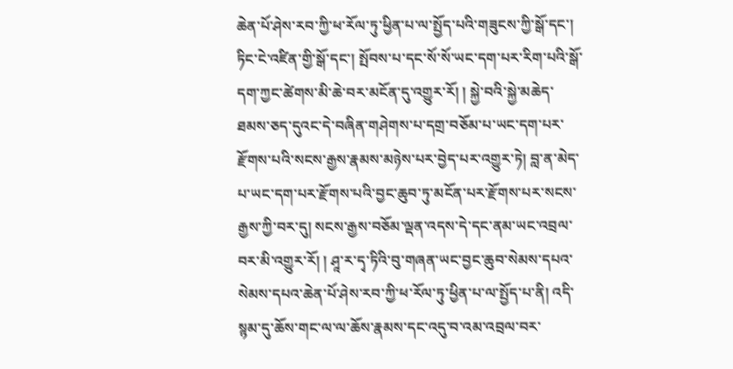ཆེན་པོ་ཤེས་རབ་ཀྱི་ཕ་རོལ་ཏུ་ཕྱིན་པ་ལ་སྤྱོད་པའི་གཟུངས་ཀྱི་སྒོ་དང་། ཏིང་ངེ་འཛིན་གྱི་སྒོ་དང་། སྤོབས་པ་དང་སོ་སོ་ཡང་དག་པར་རིག་པའི་སྒོ་དག་ཀྱང་ཚེགས་མི་ཆེ་བར་མངོན་དུ་འགྱུར་རོ། ། སྐྱེ་བའི་སྐྱེ་མཆེད་ཐམས་ཅད་དུའང་དེ་བཞིན་གཤེགས་པ་དགྲ་བཅོམ་པ་ཡང་དག་པར་རྫོགས་པའི་སངས་རྒྱས་རྣམས་མཉེས་པར་བྱེད་པར་འགྱུར་ཏེ། བླ་ན་མེད་པ་ཡང་དག་པར་རྫོགས་པའི་བྱང་ཆུབ་ཏུ་མངོན་པར་རྫོགས་པར་སངས་རྒྱས་ཀྱི་བར་དུ། སངས་རྒྱས་བཅོམ་ལྡན་འདས་དེ་དང་ནམ་ཡང་འབྲལ་བར་མི་འགྱུར་རོ། ། ཤཱ་ར་དྭ་ཏིའི་བུ་གཞན་ཡང་བྱང་ཆུབ་སེམས་དཔའ་སེམས་དཔའ་ཆེན་པོ་ཤེས་རབ་ཀྱི་ཕ་རོལ་ཏུ་ཕྱིན་པ་ལ་སྤྱོད་པ་ནི། འདི་སྙམ་དུ་ཆོས་གང་ལ་ལ་ཆོས་རྣམས་དང་འདུ་བ་འམ་འབྲལ་བར་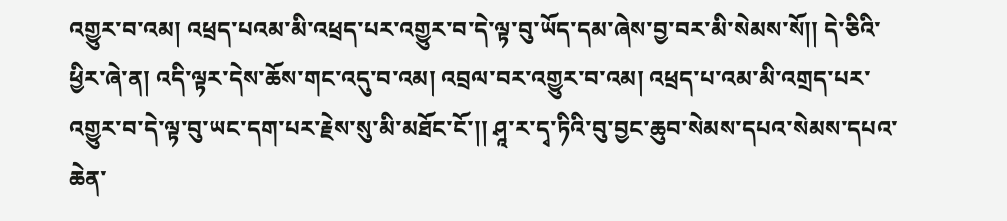འགྱུར་བ་འམ། འཕྲད་པའམ་མི་འཕྲད་པར་འགྱུར་བ་དེ་ལྟ་བུ་ཡོད་དམ་ཞེས་བྱ་བར་མི་སེམས་སོ།། དེ་ཅིའི་ཕྱིར་ཞེ་ན། འདི་ལྟར་དེས་ཆོས་གང་འདུ་བ་འམ། འབྲལ་བར་འགྱུར་བ་འམ། འཕྲད་པ་འམ་མི་འགྲད་པར་འགྱུར་བ་དེ་ལྟ་བུ་ཡང་དག་པར་རྗེས་སུ་མི་མཐོང་ངོ་།། ཤཱ་ར་དྭ་ཏིའི་བུ་བྱང་ཆུབ་སེམས་དཔའ་སེམས་དཔའ་ཆེན་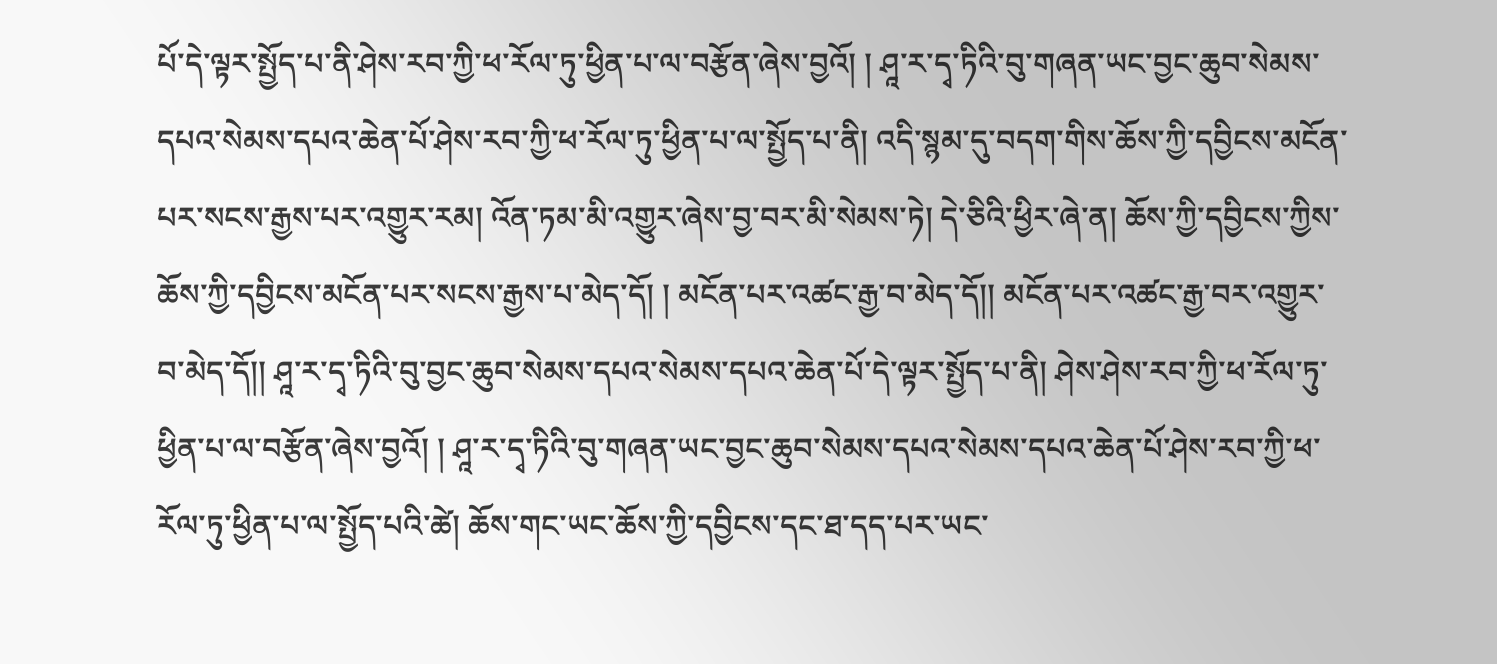པོ་དེ་ལྟར་སྤྱོད་པ་ནི་ཤེས་རབ་ཀྱི་ཕ་རོལ་ཏུ་ཕྱིན་པ་ལ་བརྩོན་ཞེས་བྱའོ། ། ཤཱ་ར་དྭ་ཏིའི་བུ་གཞན་ཡང་བྱང་ཆུབ་སེམས་དཔའ་སེམས་དཔའ་ཆེན་པོ་ཤེས་རབ་ཀྱི་ཕ་རོལ་ཏུ་ཕྱིན་པ་ལ་སྤྱོད་པ་ནི། འདི་སྙམ་དུ་བདག་གིས་ཆོས་ཀྱི་དབྱིངས་མངོན་པར་སངས་རྒྱས་པར་འགྱུར་རམ། འོན་ཏམ་མི་འགྱུར་ཞེས་བྱ་བར་མི་སེམས་ཏེ། དེ་ཅིའི་ཕྱིར་ཞེ་ན། ཆོས་ཀྱི་དབྱིངས་ཀྱིས་ཆོས་ཀྱི་དབྱིངས་མངོན་པར་སངས་རྒྱས་པ་མེད་དོ། ། མངོན་པར་འཚང་རྒྱ་བ་མེད་དོ།། མངོན་པར་འཚང་རྒྱ་བར་འགྱུར་བ་མེད་དོ།། ཤཱ་ར་དྭ་ཏིའི་བུ་བྱང་ཆུབ་སེམས་དཔའ་སེམས་དཔའ་ཆེན་པོ་དེ་ལྟར་སྤྱོད་པ་ནི། ཤེས་ཤེས་རབ་ཀྱི་ཕ་རོལ་ཏུ་ཕྱིན་པ་ལ་བརྩོན་ཞེས་བྱའོ། ། ཤཱ་ར་དྭ་ཏིའི་བུ་གཞན་ཡང་བྱང་ཆུབ་སེམས་དཔའ་སེམས་དཔའ་ཆེན་པོ་ཤེས་རབ་ཀྱི་ཕ་རོལ་ཏུ་ཕྱིན་པ་ལ་སྤྱོད་པའི་ཚེ། ཆོས་གང་ཡང་ཆོས་ཀྱི་དབྱིངས་དང་ཐ་དད་པར་ཡང་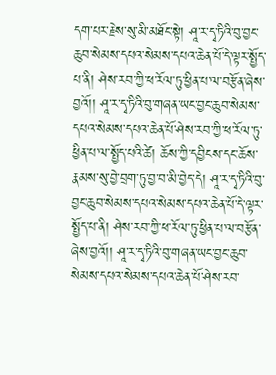དག་པར་རྗེས་སུ་མི་མཐོང་སྟེ། ཤཱ་ར་དྭ་ཏིའི་བུ་བྱང་ཆུབ་སེམས་དཔའ་སེམས་དཔའ་ཆེན་པོ་དེ་ལྟར་སྤྱོད་པ་ནི། ཤེས་རབ་ཀྱི་ཕ་རོལ་ཏུ་ཕྱིན་པ་ལ་བརྩོན་ཞེས་བྱའོ།། ཤཱ་ར་དྭ་ཏིའི་བུ་གཞན་ཡང་བྱང་ཆུབ་སེམས་དཔའ་སེམས་དཔའ་ཆེན་པོ་ཤེས་རབ་ཀྱི་ཕ་རོལ་ཏུ་ཕྱིན་པ་ལ་སྤྱོད་པའི་ཚེ། ཆོས་ཀྱི་དབྱིངས་དང་ཆོས་རྣམས་སུ་བྱེ་བྲག་ཏུ་བྱ་བ་མི་བྱེད་དེ། ཤཱ་ར་དྭ་ཏིའི་བུ་བྱང་ཆུབ་སེམས་དཔའ་སེམས་དཔའ་ཆེན་པོ་དེ་ལྟར་སྤྱོད་པ་ནི། ཤེས་རབ་ཀྱི་ཕ་རོལ་ཏུ་ཕྱིན་པ་ལ་བརྩོན་ཞེས་བྱའོ།། ཤཱ་ར་དྭ་ཏིའི་བུ་གཞན་ཡང་བྱང་ཆུབ་སེམས་དཔའ་སེམས་དཔའ་ཆེན་པོ་ཤེས་རབ་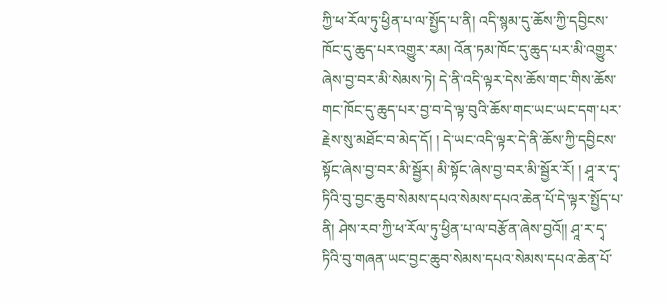ཀྱི་ཕ་རོལ་ཏུ་ཕྱིན་པ་ལ་སྤྱོད་པ་ནི། འདི་སྙམ་དུ་ཆོས་ཀྱི་དབྱིངས་ཁོང་དུ་ཆུད་པར་འགྱུར་རམ། འོན་ཏམ་ཁོང་དུ་ཆུད་པར་མི་འགྱུར་ཞེས་བྱ་བར་མི་སེམས་ཏེ། དེ་ནི་འདི་ལྟར་དེས་ཆོས་གང་གིས་ཆོས་གང་ཁོང་དུ་ཆུད་པར་བྱ་བ་དེ་ལྟ་བུའི་ཆོས་གང་ཡང་ཡང་དག་པར་རྗེས་སུ་མཐོང་བ་མེད་དོ། ། དེ་ཡང་འདི་ལྟར་དེ་ནི་ཆོས་ཀྱི་དབྱིངས་སྟོང་ཞེས་བྱ་བར་མི་སྦྱོར། མི་སྟོང་ཞེས་བྱ་བར་མི་སྦྱོར་རོ། ། ཤཱ་ར་དྭ་ཏིའི་བུ་བྱང་ཆུབ་སེམས་དཔའ་སེམས་དཔའ་ཆེན་པོ་དེ་ལྟར་སྤྱོད་པ་ནི། ཤེས་རབ་ཀྱི་ཕ་རོལ་ཏུ་ཕྱིན་པ་ལ་བརྩོན་ཞེས་བྱའོ།། ཤཱ་ར་དྭ་ཏིའི་བུ་གཞན་ཡང་བྱང་ཆུབ་སེམས་དཔའ་སེམས་དཔའ་ཆེན་པོ་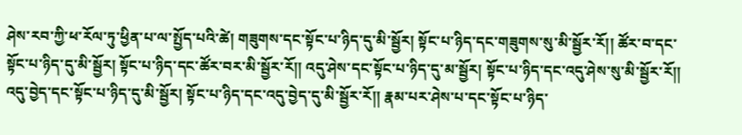ཤེས་རབ་ཀྱི་ཕ་རོལ་ཏུ་ཕྱིན་པ་ལ་སྤྱོད་པའི་ཚེ། གཟུགས་དང་སྟོང་པ་ཉིད་དུ་མི་སྦྱོར། སྟོང་པ་ཉིད་དང་གཟུགས་སུ་མི་སྦྱོར་རོ།། ཚོར་བ་དང་སྟོང་པ་ཉིད་དུ་མི་སྦྱོར། སྟོང་པ་ཉིད་དང་ཚོར་བར་མི་སྦྱོར་རོ།། འདུ་ཤེས་དང་སྟོང་པ་ཉིད་དུ་མ་སྦྱོར། སྟོང་པ་ཉིད་དང་འདུ་ཤེས་སུ་མི་སྦྱོར་རོ།། འདུ་བྱེད་དང་སྟོང་པ་ཉིད་དུ་མི་སྦྱོར། སྟོང་པ་ཉིད་དང་འདུ་བྱེད་དུ་མི་སྦྱོར་རོ།། རྣམ་པར་ཤེས་པ་དང་སྟོང་པ་ཉིད་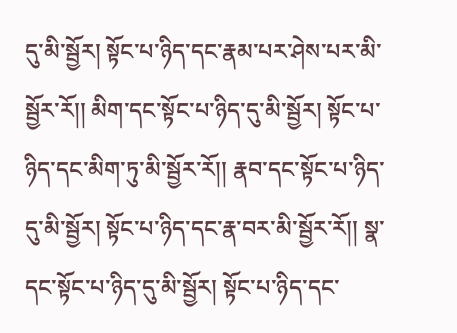དུ་མི་སྦྱོར། སྟོང་པ་ཉིད་དང་རྣམ་པར་ཤེས་པར་མི་སྦྱོར་རོ།། མིག་དང་སྟོང་པ་ཉིད་དུ་མི་སྦྱོར། སྟོང་པ་ཉིད་དང་མིག་ཏུ་མི་སྦྱོར་རོ།། རྣབ་དང་སྟོང་པ་ཉིད་དུ་མི་སྦྱོར། སྟོང་པ་ཉིད་དང་རྣ་བར་མི་སྦྱོར་རོ།། སྣ་དང་སྟོང་པ་ཉིད་དུ་མི་སྦྱོར། སྟོང་པ་ཉིད་དང་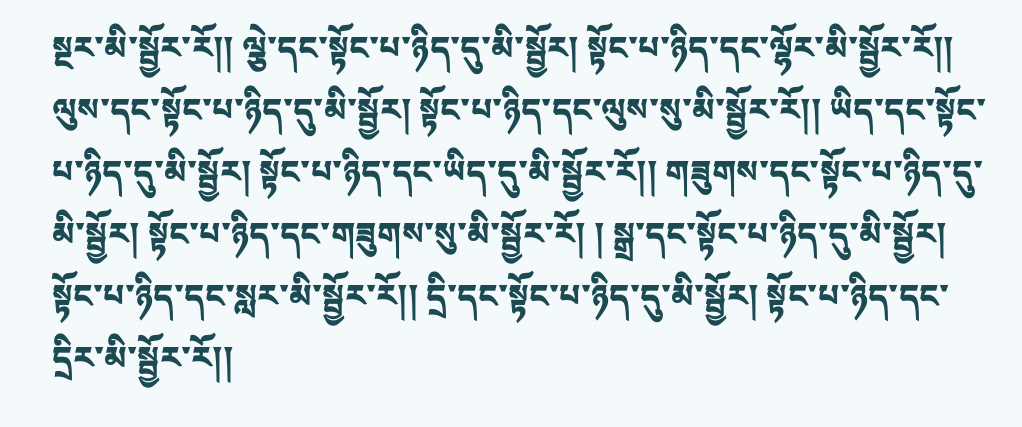སྔར་མི་སྦྱོར་རོ།། ལྕེ་དང་སྟོང་པ་ཉིད་དུ་མི་སྦྱོར། སྟོང་པ་ཉིད་དང་ལྷོར་མི་སྦྱོར་རོ།། ལུས་དང་སྟོང་པ་ཉིད་དུ་མི་སྦྱོར། སྟོང་པ་ཉིད་དང་ལུས་སུ་མི་སྦྱོར་རོ།། ཡིད་དང་སྟོང་པ་ཉིད་དུ་མི་སྦྱོར། སྟོང་པ་ཉིད་དང་ཡིད་དུ་མི་སྦྱོར་རོ།། གཟུགས་དང་སྟོང་པ་ཉིད་དུ་མི་སྦྱོར། སྟོང་པ་ཉིད་དང་གཟུགས་སུ་མི་སྦྱོར་རོ། ། སྒྲ་དང་སྟོང་པ་ཉིད་དུ་མི་སྦྱོར། སྟོང་པ་ཉིད་དང་སླར་མི་སྦྱོར་རོ།། དྲི་དང་སྟོང་པ་ཉིད་དུ་མི་སྦྱོར། སྟོང་པ་ཉིད་དང་དྲིར་མི་སྦྱོར་རོ།།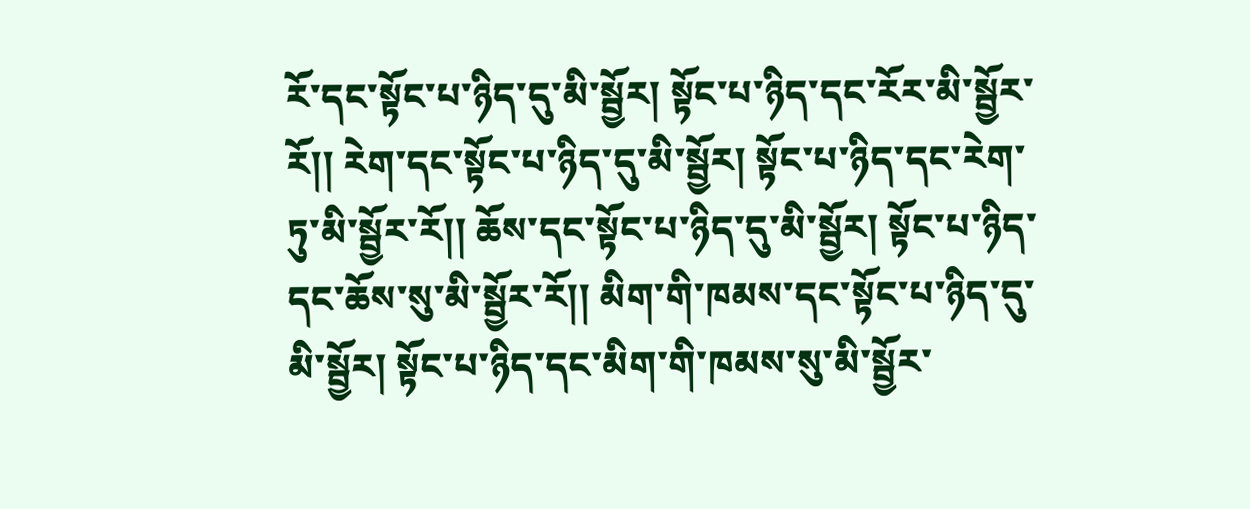རོ་དང་སྟོང་པ་ཉིད་དུ་མི་སྦྱོར། སྟོང་པ་ཉིད་དང་རོར་མི་སྦྱོར་རོ།། རེག་དང་སྟོང་པ་ཉིད་དུ་མི་སྦྱོར། སྟོང་པ་ཉིད་དང་རེག་ཏུ་མི་སྦྱོར་རོ།། ཆོས་དང་སྟོང་པ་ཉིད་དུ་མི་སྦྱོར། སྟོང་པ་ཉིད་དང་ཆོས་སུ་མི་སྦྱོར་རོ།། མིག་གི་ཁམས་དང་སྟོང་པ་ཉིད་དུ་མི་སྦྱོར། སྟོང་པ་ཉིད་དང་མིག་གི་ཁམས་སུ་མི་སྦྱོར་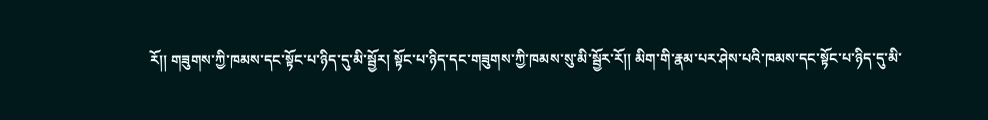རོ།། གཟུགས་ཀྱི་ཁམས་དང་སྟོང་པ་ཉིད་དུ་མི་སྦྱོར། སྟོང་པ་ཉིད་དང་གཟུགས་ཀྱི་ཁམས་སུ་མི་སྦྱོར་རོ།། མིག་གི་རྣམ་པར་ཤེས་པའི་ཁམས་དང་སྟོང་པ་ཉིད་དུ་མི་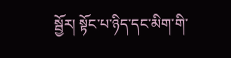སྦྱོར། སྟོང་པ་ཉིད་དང་མིག་གི་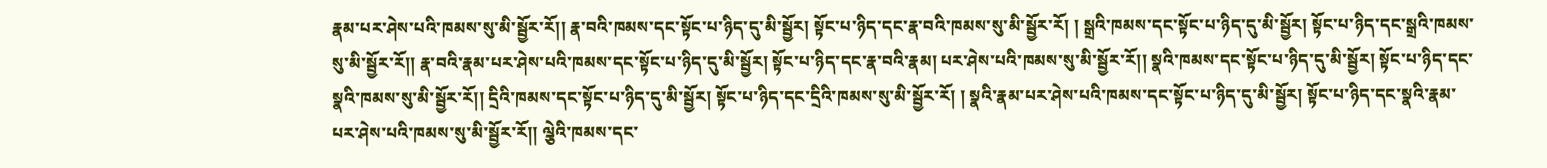རྣམ་པར་ཤེས་པའི་ཁམས་སུ་མི་སྦྱོར་རོ།། རྣ་བའི་ཁམས་དང་སྟོང་པ་ཉིད་དུ་མི་སྦྱོར། སྟོང་པ་ཉིད་དང་རྣ་བའི་ཁམས་སུ་མི་སྦྱོར་རོ། ། སྒྲའི་ཁམས་དང་སྟོང་པ་ཉིད་དུ་མི་སྦྱོར། སྟོང་པ་ཉིད་དང་སྒྲའི་ཁམས་སུ་མི་སྦྱོར་རོ།། རྣ་བའི་རྣམ་པར་ཤེས་པའི་ཁམས་དང་སྟོང་པ་ཉིད་དུ་མི་སྦྱོར། སྟོང་པ་ཉིད་དང་རྣ་བའི་རྣམ། པར་ཤེས་པའི་ཁམས་སུ་མི་སྦྱོར་རོ།། སྣའི་ཁམས་དང་སྟོང་པ་ཉིད་དུ་མི་སྦྱོར། སྟོང་པ་ཉིད་དང་སྣའི་ཁམས་སུ་མི་སྦྱོར་རོ།། དྲིའི་ཁམས་དང་སྟོང་པ་ཉིད་དུ་མི་སྦྱོར། སྟོང་པ་ཉིད་དང་དྲིའི་ཁམས་སུ་མི་སྦྱོར་རོ། ། སྣའི་རྣམ་པར་ཤེས་པའི་ཁམས་དང་སྟོང་པ་ཉིད་དུ་མི་སྦྱོར། སྟོང་པ་ཉིད་དང་སྣའི་རྣམ་པར་ཤེས་པའི་ཁམས་སུ་མི་སྦྱོར་རོ།། ལྕེའི་ཁམས་དང་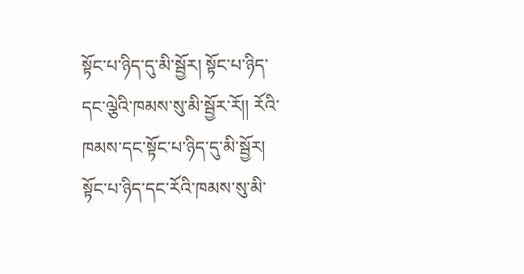སྟོང་པ་ཉིད་དུ་མི་སྦྱོར། སྟོང་པ་ཉིད་དང་ལྕེའི་ཁམས་སུ་མི་སྦྱོར་རོ།། རོའི་ཁམས་དང་སྟོང་པ་ཉིད་དུ་མི་སྦྱོར། སྟོང་པ་ཉིད་དང་རོའི་ཁམས་སུ་མི་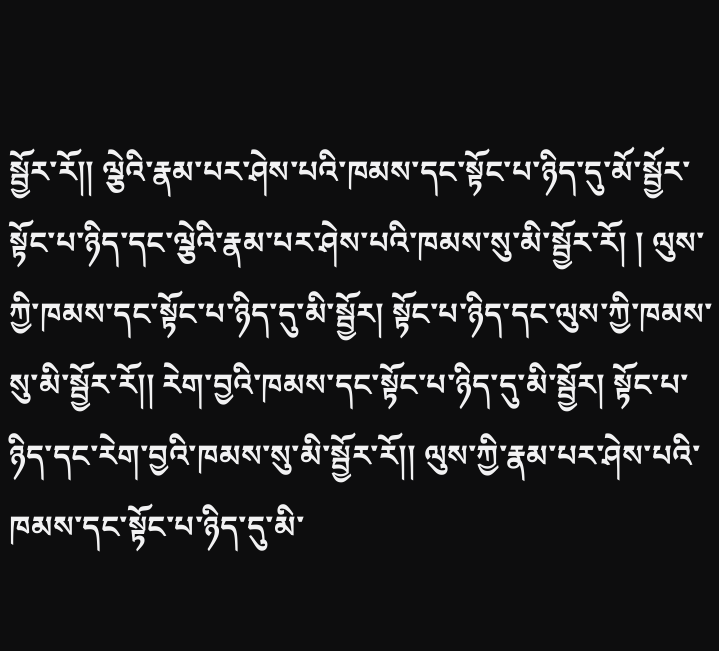སྦྱོར་རོ།། ལྕེའི་རྣམ་པར་ཤེས་པའི་ཁམས་དང་སྟོང་པ་ཉིད་དུ་མོ་སྦྱོར་སྟོང་པ་ཉིད་དང་ལྕེའི་རྣམ་པར་ཤེས་པའི་ཁམས་སུ་མི་སྦྱོར་རོ། ། ལུས་ཀྱི་ཁམས་དང་སྟོང་པ་ཉིད་དུ་མི་སྦྱོར། སྟོང་པ་ཉིད་དང་ལུས་ཀྱི་ཁམས་སུ་མི་སྦྱོར་རོ།། རེག་བྱའི་ཁམས་དང་སྟོང་པ་ཉིད་དུ་མི་སྦྱོར། སྟོང་པ་ཉིད་དང་རེག་བྱའི་ཁམས་སུ་མི་སྦྱོར་རོ།། ལུས་ཀྱི་རྣམ་པར་ཤེས་པའི་ཁམས་དང་སྟོང་པ་ཉིད་དུ་མི་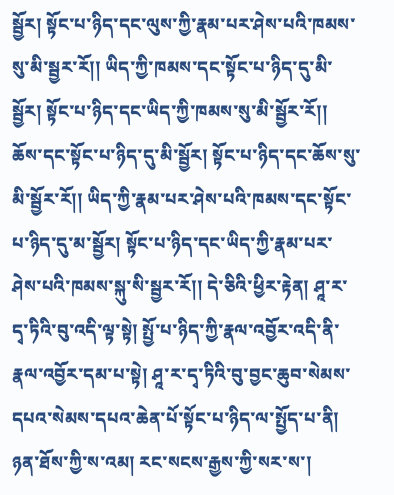སྦྱོར། སྟོང་པ་ཉིད་དང་ལུས་ཀྱི་རྣམ་པར་ཤེས་པའི་ཁམས་སུ་མི་སྦྱར་རོ།། ཡིད་ཀྱི་ཁམས་དང་སྟོང་པ་ཉིད་དུ་མི་སྦྱོར། སྟོང་པ་ཉིད་དང་ཡིད་ཀྱི་ཁམས་སུ་མི་སྦྱོར་རོ།། ཆོས་དང་སྟོང་པ་ཉིད་དུ་མི་སྦྱོར། སྟོང་པ་ཉིད་དང་ཆོས་སུ་མི་སྦྱོར་རོ།། ཡིད་ཀྱི་རྣམ་པར་ཤེས་པའི་ཁམས་དང་སྟོང་པ་ཉིད་དུ་མ་སྦྱོར། སྟོང་པ་ཉིད་དང་ཡིད་ཀྱི་རྣམ་པར་ཤེས་པའི་ཁམས་སྐུ་སི་སྦྱར་རོ།། དེ་ཅིའི་ཕྱིར་རྟེན། ཤཱ་ར་དྭ་ཏིའི་བུ་འདི་ལྟ་སྟེ། སྤྱོ་པ་ཉིད་ཀྱི་རྣལ་འབྱོར་འདི་ནི་རྣལ་འབྱོར་དམ་པ་སྟེ། ཤཱ་ར་དྭ་ཏིའི་བུ་བྱང་ཆུབ་སེམས་དཔའ་སེམས་དཔའ་ཆེན་པོ་སྟོང་པ་ཉིད་ལ་སྤྱོད་པ་ནི། ཉན་ཐོས་ཀྱི་ས་འམ། རང་སངས་རྒྱས་ཀྱི་སར་ས་།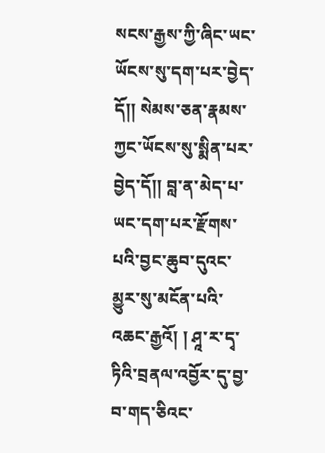སངས་རྒྱས་ཀྱི་ཞིང་ཡང་ཡོངས་སུ་དག་པར་བྱེད་དོ།། སེམས་ཅན་རྣམས་ཀྱང་ཡོངས་སུ་སྨིན་པར་བྱེད་དོ།། བླ་ན་མེད་པ་ཡང་དག་པར་རྫོགས་པའི་བྱང་ཆུབ་དུའང་མྱུར་སུ་མངོན་པའི་འཆང་རྒྱའོ། ། ཤཱ་ར་དྭ་ཏིའི་བྲནལ་འབྱོར་དུ་བྱ་བ་གད་ཅིའང་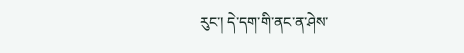རུང་། དེ་དག་གི་ནང་ན་ཤེས་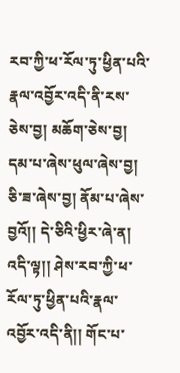རབ་ཀྱི་ཕ་རོལ་ཏུ་ཕྱིན་པའི་རྣལ་འབྱོར་འདི་ནི་རས་ཅེས་བྱ། མཆོག་ཅེས་བྱ། དམ་པ་ཞེས་ཕུལ་ཞེས་བྱ། ཅི་ཟ་ཞེས་བྱ། ནོམ་པ་ཞེས་བྱའོ།། དེ་ཅིའི་ཕྱིར་ཞེ་ན། འདི་ལྟ།། ཤེས་རབ་ཀྱི་ཕ་རོལ་ཏུ་ཕྱིན་པའི་རྣལ་འབྱོར་འདི་ནི།། གོང་པ་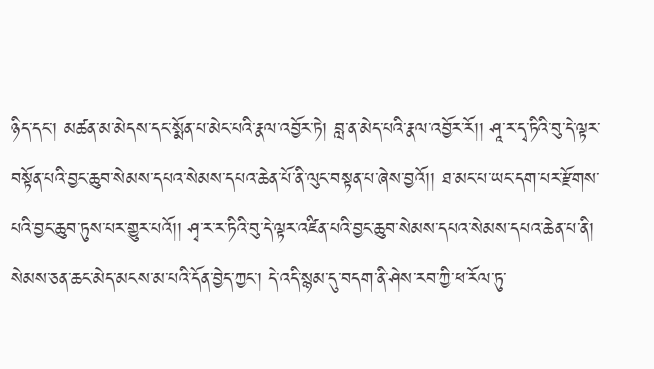ཉིད་དང་། མཚན་མ་མེདས་དང་སྨོན་པ་མེང་པའི་རྣལ་འབྱོར་ཏེ། བླ་ན་མེད་པའི་རྣལ་འབྱོར་རོ།། ཤཱ་ར་དྭ་ཏིའི་བུ་དེ་ལྟར་བསྟོན་པའི་བྱང་ཆུབ་སེམས་དཔའ་སེམས་དཔའ་ཆེན་པོ་ནི་ལུང་བསྟན་པ་ཞེས་བྱའོ།། ཐ་མང་པ་ཡང་དག་པར་རྫོགས་པའི་བྱང་ཆུབ་ཏུས་པར་གྱུར་པའོ།། ཤྭ་ར་ར་ཏིའི་བུ་དེ་ལྟར་འཛིན་པའི་བྱང་ཆུབ་སེམས་དཔའ་སེམས་དཔའ་ཆེན་པ་ནི། སེམས་ཅན་ཆང་མེད་མངས་མ་པའི་དོན་བྱེད་ཀྱང་། དེ་འདི་སྙམ་དུ་བདག་ནི་ཤེས་རབ་ཀྱི་ཕ་རོལ་ཏུ་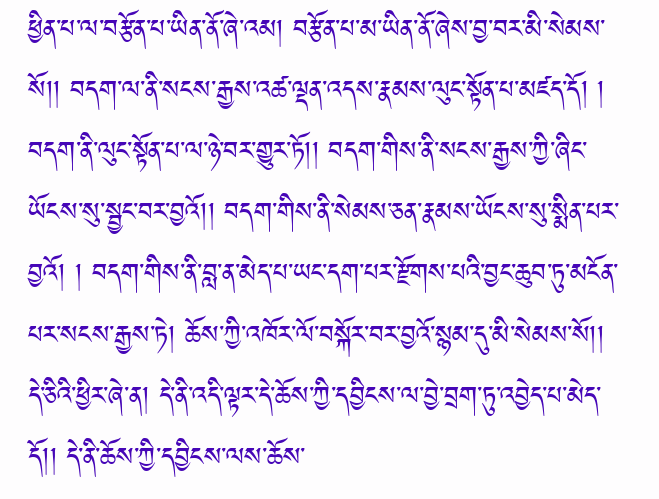ཕྱིན་པ་ལ་བརྩོན་པ་ཡིན་ནོ་ཞེ་འམ། བརྩོན་པ་མ་ཡིན་ནོ་ཞེས་བྱ་བར་མི་སེམས་སོ།། བདག་ལ་ནི་སངས་རྒྱས་འཚ་ལྡན་འདས་རྣམས་ལུང་སྟོན་པ་མཛད་དོ། ། བདག་ནི་ལུང་སྟོན་པ་ལ་ཉེ་བར་གྱུར་ཏོ།། བདག་གིས་ནི་སངས་རྒྱས་ཀྱི་ཞིང་ཡོངས་སུ་སྦྱང་བར་བྱའོ།། བདག་གིས་ནི་སེམས་ཅན་རྣམས་ཡོངས་སུ་སྨིན་པར་བྱའོ། ། བདག་གིས་ནི་བླ་ན་མེད་པ་ཡང་དག་པར་རྫོགས་པའི་བྱང་ཆུབ་ཏུ་མངོན་པར་སངས་རྒྱས་ཏེ། ཆོས་ཀྱི་འཁོར་ལོ་བསྐོར་བར་བྱའོ་སྙམ་དུ་མི་སེམས་སོ།། དེ་ཅིའི་ཕྱིར་ཞེ་ན། དེ་ནི་འདི་ལྟར་དེ་ཆོས་ཀྱི་དབྱིངས་ལ་བྱེ་བྲག་ཏུ་འབྱེད་པ་མེད་དོ།། དེ་ནི་ཆོས་ཀྱི་དབྱིངས་ལས་ཆོས་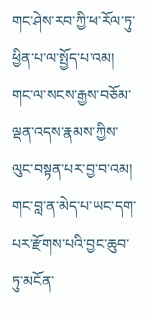གང་ཤེས་རབ་ཀྱི་ཕ་རོལ་ཏུ་ཕྱིན་པ་ལ་སྤྱོད་པ་འམ། གང་ལ་སངས་རྒྱས་བཅོམ་ལྡན་འདས་རྣམས་ཀྱིས་ལུང་བསྟན་པར་བྱ་བ་འམ། གང་བླ་ན་མེད་པ་ཡང་དག་པར་རྫོགས་པའི་བྱང་ཆུབ་ཏུ་མངོན་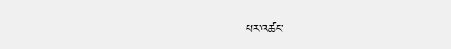པར་འཚང་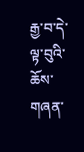རྒྱ་བ་དེ་ལྟ་བུའི་ཆོས་གཞན་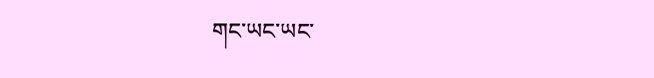གང་ཡང་ཡང་